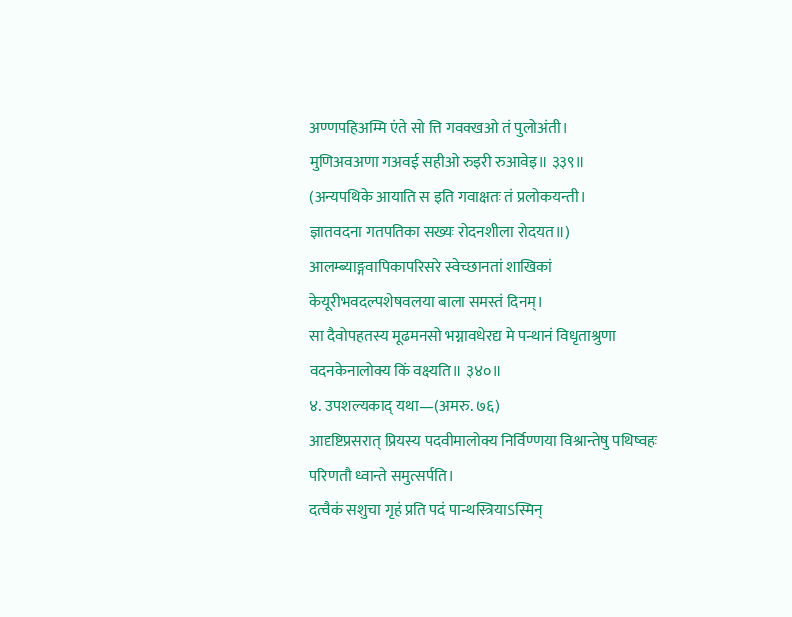अण्णपहिअम्मि एंते सो त्ति गवक्खओ तं पुलोअंती।
मुणिअवअणा गअवई सहीओ रुइरी रुआवेइ॥ ३३९॥
(अन्यपथिके आयाति स इति गवाक्षतः तं प्रलोकयन्ती।
ज्ञातवदना गतपतिका सख्यः रोदनशीला रोदयत॥)
आलम्ब्याङ्गवापिकापरिसरे स्वेच्छानतां शाखिकां केयूरीभवदल्पशेषवलया बाला समस्तं दिनम्।
सा दैवोपहतस्य मूढमनसो भग्नावधेरद्य मे पन्थानं विधृताश्रुणा वदनकेनालोक्य किं वक्ष्यति॥ ३४०॥
४. उपशल्यकाद् यथा—(अमरु. ७६)
आदृष्टिप्रसरात् प्रियस्य पदवीमालोक्य निर्विण्णया विश्रान्तेषु पथिष्वहः परिणतौ ध्वान्ते समुत्सर्पति।
दत्वैकं सशुचा गृहं प्रति पदं पान्थस्त्रियाऽस्मिन्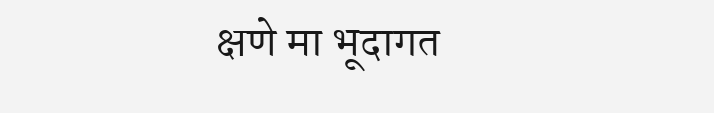क्षणे मा भूदागत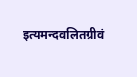इत्यमन्दवलितग्रीवं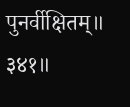पुनर्वीक्षितम्॥ ३४१॥